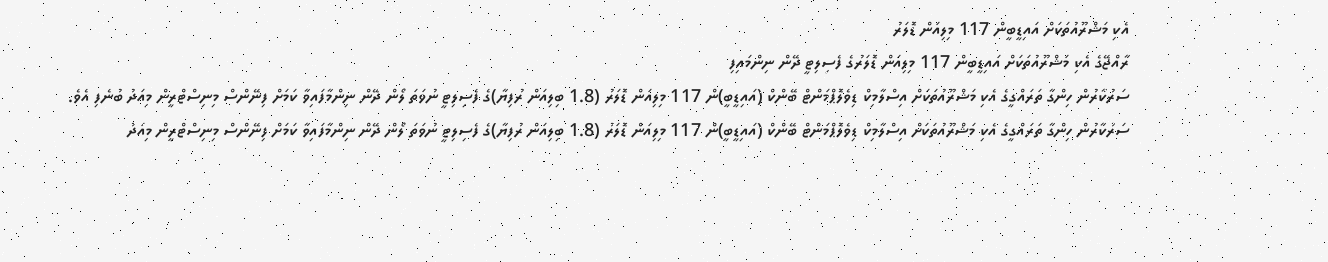އެކި މަޝްރޫއުތަކަށް އައިޑީބީން 117 މިލިއަން ޑޮލަރު
ރާއްޖޭގެ އެކި މަޝްރޫއުތަކަށް އައިޑީބީން 117 މިލިއަން ޑޮލަރުގެ ފެސިލިޓީ ދޭން ނިންމައިފި
ސަރުކާރުން ހިންގާ ތަރައްގީގެ އެކި މަޝްރޫއުތަކަށް އިސްލާމިކް ޑިވެލޮޕްމަންޓް ބޭންކް (އައިޑީބީ)ން 117 މިލިއަން ޑޮލަރު (1.8 ބިލިއަން ރުފިޔާ)ގެ ފެސިލިޓީ ނުވަތަ ލޯން ދޭން ނިންމާފައިވާ ކަމަށް ފިނޭންސް މިނިސްޓްރީން މިއަދު ބުނެފި އެވެ.
ސަރުކާރުން ހިންގާ ތަރައްގީގެ އެކި މަޝްރޫއުތަކަށް އިސްލާމިކް ޑިވެލޮޕްމަންޓް ބޭންކް (އައިޑީބީ)ން 117 މިލިއަން ޑޮލަރު (1.8 ބިލިއަން ރުފިޔާ)ގެ ފެސިލިޓީ ނުވަތަ ލޯން ދޭން ނިންމާފައިވާ ކަމަށް ފިނޭންސް މިނިސްޓްރީން މިއަދު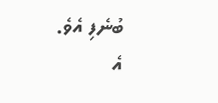ބުނެފި އެވެ.
އެ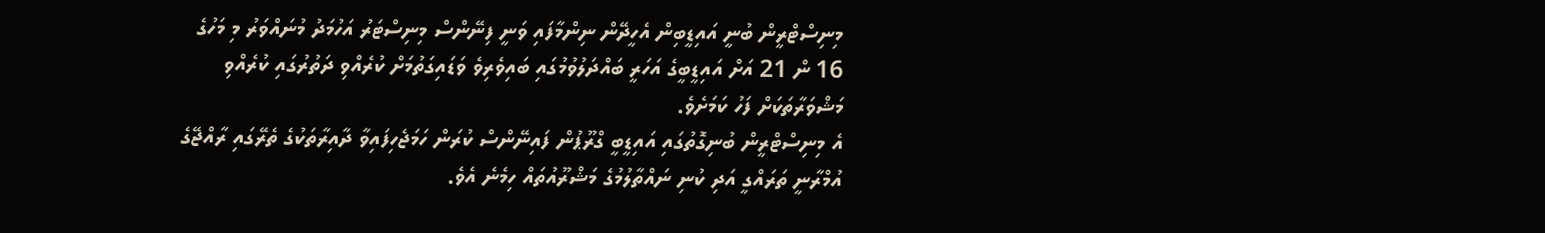މިނިސްޓްރީން ބުނީ އައިޑީބިން އެހީދޭން ނިންމާފައި ވަނީ ފިނޭންސް މިނިސްޓަރު އަހުމަދު މުނައްވަރު މި މަހުގެ 16 ން 21 އަށް އައިޑީބީގެ އަހަރީ ބައްދަލުވުމުގައި ބައިވެރިވެ ވަޑައިގަތުމަށް ކުރެއްވި ދަތުރުގައި ކުރެއްވި މަޝްވަރާތަކަށް ފަހު ކަމަށެވެ.
އެ މިނިސްޓްރީން ބުނިގޮތުގައި އައިޑީބީ ގްރޫޕުން ފައިނޭންސް ކުރަން ހަމަޖެހިފައިވާ ދާއިރާތަކުގެ ތެރޭގައި ރާއްޖޭގެ އުމްރާނީ ތަރައްގީ އަދި ކުނި ނައްތާލުމުގެ މަޝްރޫއުތައް ހިމެނެ އެވެ.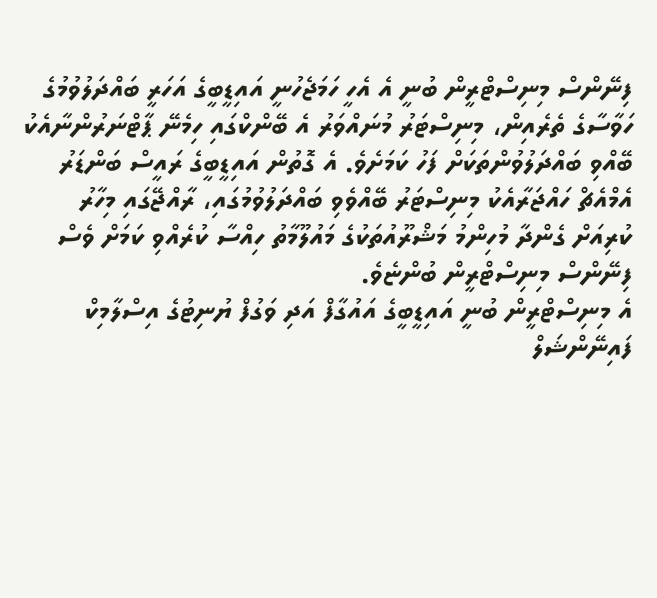ފިނޭންސް މިނިސްޓްރީން ބުނީ އެ އެހީ ހަމަޖެހުނީ އައިޑީބީގެ އަހަރީ ބައްދަލުވުމުގެ ހަވާސާގެ ތެރެއިން، މިނިސްޓަރު މުނައްވަރު އެ ބޭންކްގައި ހިމެނޭ ޕާޓްނަރުންނާއެކު ބޭއްވި ބައްދަލުވުންތަކަށް ފަހު ކަމަށެވެ. އެ ގޮތުން އައިޑީބީގެ ރައީސް ބަންޑަރު އެމްއެޗް ހައްޖަރާއެކު މިނިސްޓަރު ބޭއްވެވި ބައްދަލުވުމުގައި، ރާއްޖޭގައި މިހާރު ކުރިއަށް ގެންދާ މުހިންމު މަޝްރޫއުތަކުގެ މައުލޫމާތު ހިއްސާ ކުރެއްވި ކަމަށް ވެސް ފިނޭންސް މިނިސްޓްރީން ބުންޏެވެ.
އެ މިނިސްޓްރީން ބުނީ އައިޑީބީގެ އައުގާފް އަދި ވަގުފް ޔުނިޓުގެ އިސްލާމިކް ފައިނޭންޝަލް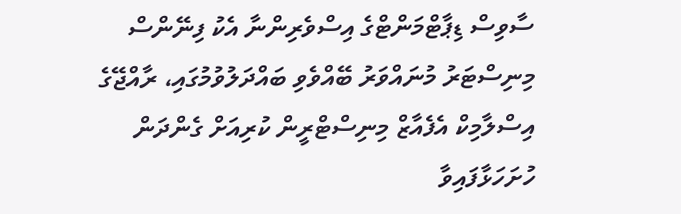ސާވިސް ޑިޕާޓްމަންޓްގެ އިސްވެރިންނާ އެކު ފިނޭންސް މިނިސްޓަރު މުނައްވަރު ބޭއްވެވި ބައްދަލުވުމުގައި، ރާއްޖޭގެ އިސްލާމިކް އެފެއާޒް މިނިސްޓްރީން ކުރިއަށް ގެންދަން ހުށަހަޅާފައިވާ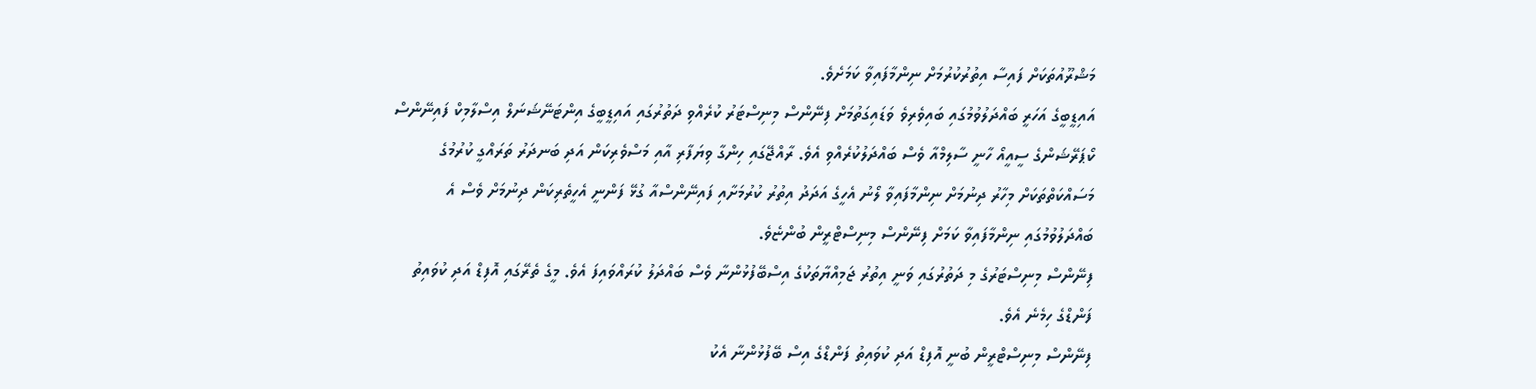މަޝްރޫއުތަކަށް ފައިސާ އިތުރުކުރުމަށް ނިންމާފައިވާ ކަމަށެވެ.
އައިޑީބީގެ އަހަރީ ބައްދަލުވުމުގައި ބައިވެރިވެ ވަޑައިގަތުމަށް ފިނޭންސް މިނިސްޓަރު ކުރެއްވި ދަތުރުގައި އައިޑީބީގެ އިންޓަނޭޝަނަލް އިސްލާމިކް ފައިނޭންސް ކޯޕަރޭޝަންގެ ސީއީއޯ ހާނީ ސާލިމްއާ ވެސް ބައްދަލުކުރެއްވި އެވެ. ރާއްޖޭގައި ހިންގާ ވިޔަފާރި އާއި މަސްވެރިކަން އަދި ބަނދަރު ތަރައްގީ ކުރުމުގެ މަސައްކަތްތަކަށް މިހާރު ދިނުމަށް ނިންމާފައިވާ ލޯނު އެހީގެ އަދަދު އިތުރު ކުރުމަށާއި ފައިނޭންސްއާ ގުޅޭ ފަންނީ އެހީތެރިކަން ދިނުމަށް ވެސް އެ ބައްދަލުވުމުގައި ނިންމާފައިވާ ކަމަށް ފިނޭންސް މިނިސްޓްރީން ބުންޏެވެ.
ފިނޭންސް މިނިސްޓަރުގެ މި ދަތުރުގައި ވަނީ އިތުރު ޖަމިއްޔާތަކުގެ އިސްބޭފުޅުންނާ ވެސް ބައްދަލު ކުރައްވައިފަ އެވެ. މީގެ ތެރޭގައި އޮފިޑް އަދި ކުވައިތު ފަންޑްގެ ހިމެނެ އެވެ.
ފިނޭންސް މިނިސްޓްރީން ބުނީ އޮފިޑް އަދި ކުވައިތު ފަންޑްގެ އިސް ބޭފުޅުންނާ އެކު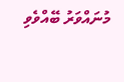މުނައްވަރު ބޭއްވެވި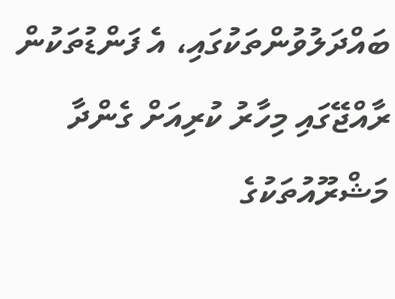ބައްދަލުވުންތަކުގައި، އެ ފަންޑުތަކުން ރާއްޖޭގައި މިހާރު ކުރިއަށް ގެންދާ މަޝްރޫއުތަކުގެ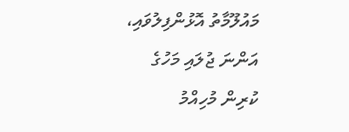މައުލޫމާތު އޮޅުންފިލުވައި، އަންނަ ޖުލައި މަހުގެ ކުރިން މުހިއްމު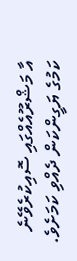އާ މަޝްރޫއެއްގައި ސޮއިކުރެވޭނެ ކަމުގެ ޔަގީންކަން ދެއްވި ކަމަށެވެ.